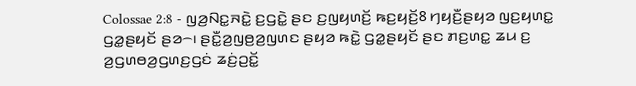Colossae 2:8 - ꤜꤤ꤬ꤡꤢ꤭ꤏꤢꤧ꤭ ꤢ꤬ꤞꤢꤧ꤭ ꤔꤢ ꤢ꤬ꤜꤟꤛꤢꤩ꤬ ꤒꤢ꤬ꤟꤢꤩ꤬8 ꤚꤟꤢꤪ꤬ꤔꤟꤤ ꤜꤢ꤬ꤟꤛꤢ꤭ ꤞꤤ꤭ꤔꤟꤢꤩ ꤔꤤ꤮꤯ ꤔꤢꤪ꤭ꤤ꤬ꤜꤥ꤬ꤤ꤬ꤜꤛꤢ ꤔꤟꤤ ꤒꤢꤧ꤭ ꤞꤤ꤭ꤔꤟꤢꤩ ꤔꤢ ꤊꤢ꤬ꤛꤢ꤭ ꤘꤣ ꤢ꤬ ꤤ꤬ꤞꤛꤥꤤ꤬ꤞꤛꤢ꤬ꤞꤢꤦ ꤘꤢꤦ꤬ꤑꤢꤩ꤭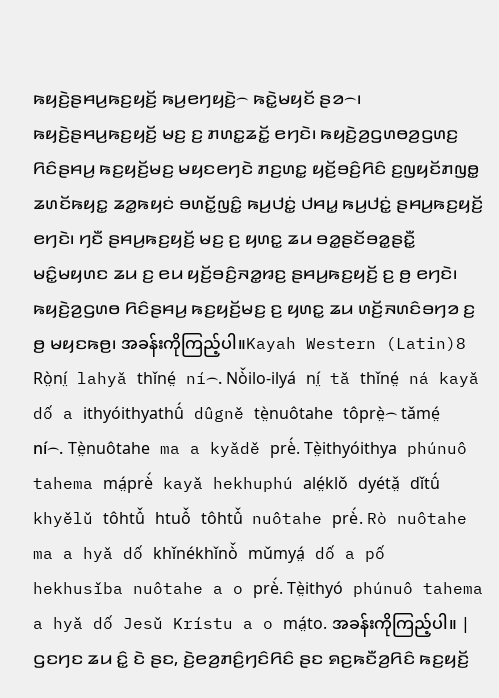ꤒꤟꤢꤧ꤬ꤔꤌꤣ꤬ꤒꤢ꤬ꤟꤢꤩ꤬ ꤒꤣ꤬ꤕꤚꤟꤢꤧ꤬꤮ ꤒꤢꤧ꤭ꤗꤟꤢꤩ ꤔꤤ꤮꤯ ꤒꤟꤢꤧ꤬ꤔꤌꤣ꤬ꤒꤢ꤬ꤟꤢꤩ꤬ ꤗꤢ꤬ ꤢ꤬ ꤊꤛꤢ꤭ꤘꤢꤩ꤭ ꤕꤚꤢꤧ꤯ ꤒꤟꤢꤧ꤬ꤤ꤬ꤞꤛꤥꤤ꤬ꤞꤛꤢ꤬ ꤖꤢꤨꤔꤌꤣ꤬ ꤒꤢ꤬ꤟꤢꤩ꤬ꤗꤢ꤬ ꤗꤟꤢꤕꤚꤢꤧ ꤊꤢ꤬ꤛꤢ꤭ ꤟꤢꤩ꤬ꤋꤢꤨ꤬ꤖꤢꤨ ꤢ꤬ꤜꤟꤢꤩꤊꤜꤥ꤭ ꤘꤛꤢꤩꤒꤟꤢ꤭ ꤘꤤ꤭ꤒꤟꤢꤦ ꤋꤛꤢꤩ꤭ꤜꤢꤨ꤭ ꤒꤣ꤬ꤓꤢꤦ꤭ ꤓꤌꤣ꤭ ꤒꤣ꤬ꤓꤢꤦ꤭ ꤔꤌꤣ꤬ꤒꤢ꤬ꤟꤢꤩ꤬ ꤕꤚꤢꤧ꤯ ꤚꤢꤪ ꤔꤌꤣ꤬ꤒꤢ꤬ꤟꤢꤩ꤬ ꤗꤢ꤬ ꤢ꤬ ꤟꤛꤢ꤭ ꤘꤣ ꤋꤤ꤭ꤔꤢꤩꤋꤤ꤭ꤔꤢꤪ꤭ ꤗꤢꤨ꤭ꤗꤟꤛꤢ ꤘꤣ ꤢ꤬ ꤕꤣ ꤟꤢꤩ꤬ꤋꤢꤨ꤬ꤏꤤ꤭ꤙꤢ꤬ ꤔꤌꤣ꤬ꤒꤢ꤬ꤟꤢꤩ꤬ ꤢ꤬ ꤥ꤬ ꤕꤚꤢꤧ꤯ ꤒꤟꤢꤧ꤬ꤤ꤬ꤞꤛꤥ ꤖꤢꤨꤔꤌꤣ꤬ ꤒꤢ꤬ꤟꤢꤩ꤬ꤗꤢ꤬ ꤢ꤬ ꤟꤛꤢ꤭ ꤘꤣ ꤛꤢꤩ꤬ꤏꤛꤢꤨꤋꤚꤤ ꤢ꤬ ꤥ꤬ ꤗꤟꤢꤒꤥ꤬꤯ အခန်းကိုကြည့်ပါ။Kayah Western (Latin)8 Rò̤ní̤ lahyǎ thǐné̤ ní꤮. Nò̌ilo-ilyá ní̤ tǎ thǐné̤ ná kayǎ dố a ithyóithyathû́ dûgně tè̤nuôtahe tôprè̤꤮ tǎmé̤ ní꤮. Tè̤nuôtahe ma a kyǎdě prè́. Tè̤ithyóithya phúnuô tahema má̤prè́ kayǎ hekhuphú alé̤klǒ dyétǎ̤ dǐtû́ khyělǔ tôhtû̌ htuô̌ tôhtû̌ nuôtahe prè́. Rò nuôtahe ma a hyǎ dố khǐnékhǐnò̌ mǔmyá̤ dố a pố hekhusǐba nuôtahe a o prè́. Tè̤ithyó phúnuô tahema a hyǎ dố Jesǔ Krístu a o má̤to. အခန်းကိုကြည့်ပါ။ |
ꤞꤢꤚꤢ ꤘꤣ ꤢꤨ꤭ ꤢꤧ ꤔꤢ, ꤢꤧ꤬ꤕꤤ꤬ꤊꤢꤨ꤬ꤚꤢꤨꤖꤢꤨ ꤔꤢ ꤎꤢ꤬ꤒꤢꤪꤤ꤬ꤖꤢꤨ ꤒꤢ꤬ꤟꤢꤩ꤬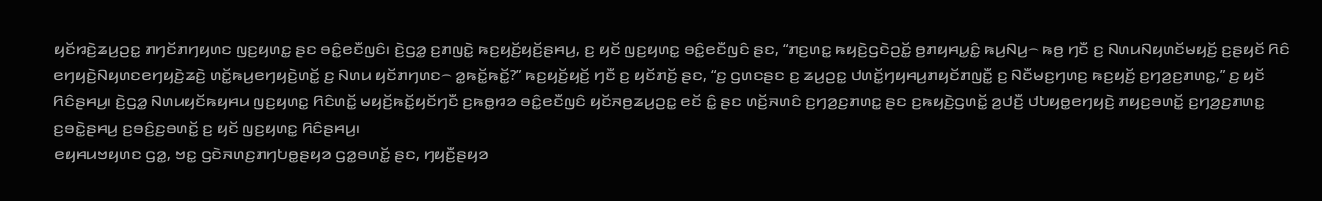ꤟꤢꤩꤙꤢꤧ꤬ꤘꤣ꤬ꤑꤢ꤭ ꤊꤚꤢꤩꤊꤚꤟꤛꤢ ꤜꤢ꤬ꤟꤛꤢ꤭ ꤔꤢ ꤋꤢꤨ꤭ꤕꤢꤪꤜꤢꤨ꤯ ꤢꤧ꤬ꤞꤤ꤭ ꤢ꤬ꤊꤜꤢꤧ꤭ ꤒꤢ꤬ꤟꤢꤩ꤬ꤟꤢꤩ꤬ꤔꤌꤣ꤬, ꤢ꤬ ꤟꤢꤩ ꤜꤢ꤬ꤟꤛꤢ꤭ ꤋꤢꤨ꤭ꤕꤢꤪꤜꤢꤨ ꤔꤢ, “ꤊꤢ꤬ꤛꤢ꤭ ꤒꤟꤢꤧ꤬ꤞꤢꤧꤑꤢꤩ꤭ ꤥ꤬ꤊꤟꤌꤣ꤭ꤢꤨ꤭ ꤒꤣ꤬ꤡꤣ꤬꤮ ꤒꤥ꤬ ꤚꤢꤪ ꤢ꤬ ꤡꤛꤣꤡꤟꤛꤢꤩꤗꤟꤢꤩ꤬ ꤢ꤬ꤔꤟꤢꤩ ꤖꤢꤨ ꤕꤚꤟꤢꤧ꤬ꤡꤟꤛꤢꤕꤚꤟꤢꤧ꤬ꤘꤢꤧ꤬ ꤛꤢꤩ꤭ꤒꤣ꤬ꤕꤚꤟꤢꤧ꤬ꤛꤢꤩ꤭ ꤢ꤬ ꤡꤛꤣ ꤟꤢꤩꤊꤚꤛꤢ꤮ ꤤ꤭ꤒꤢꤩ꤭ꤒꤢꤩ꤭?” ꤒꤢ꤬ꤟꤢꤩ꤬ꤟꤢꤩ꤬ ꤚꤢꤪ ꤢ꤬ ꤟꤢꤩꤊꤢꤩ꤬ ꤔꤢ, “ꤢ꤬ ꤞꤛꤢꤔꤢ ꤢ꤬ ꤘꤣ꤬ꤑꤢ꤭ ꤓꤛꤢꤩ꤭ꤚꤟꤌꤣ꤬ꤊꤟꤢꤩꤊꤜꤢꤪ꤭ ꤢ꤬ ꤡꤢꤪꤗꤢ꤬ꤚꤛꤢ꤬ ꤒꤢ꤬ꤟꤢꤩ꤬ ꤢ꤬ꤚꤤ꤬ꤢ꤬ꤊꤛꤢ꤭,” ꤢ꤬ ꤟꤢꤩ ꤖꤢꤨꤔꤌꤣ꤬꤯ ꤢꤧ꤬ꤞꤤ꤭ ꤡꤛꤣꤟꤢꤩꤒꤟꤌꤣ ꤜꤢ꤬ꤟꤛꤢ꤭ ꤖꤢꤨꤛꤢꤩ꤭ ꤗꤟꤢꤩ꤬ꤒꤢꤩ꤭ꤟꤢꤩꤚꤢꤪ ꤢ꤬ꤒꤥ꤭ꤙꤤ ꤋꤢꤨ꤭ꤕꤢꤪꤜꤢꤨ ꤟꤢꤩꤏꤥ꤬ꤘꤣ꤬ꤑꤢ꤭ ꤕꤢꤩ ꤢꤨ꤭ ꤔꤢ ꤛꤢꤩ꤬ꤏꤛꤢꤨ ꤢ꤬ꤚꤤ꤬ꤢ꤬ꤊꤛꤢ꤭ ꤔꤢ ꤢ꤬ꤒꤟꤢꤧ꤬ꤞꤛꤢꤩ꤭ ꤤ꤬ꤓꤢꤪ꤬ ꤓꤝꤟꤥ꤭ꤕꤚꤟꤢꤧ꤬ ꤊꤟꤢ꤬ꤋꤛꤢꤩ꤭ ꤢ꤬ꤚꤤ꤬ꤢ꤬ꤊꤛꤢ꤭ ꤢ꤬ꤋꤢꤧ꤭ꤔꤌꤣ꤬ ꤢ꤬ꤋꤢꤨ꤬ꤢ꤬ꤋꤛꤢꤩ꤭ ꤢ꤬ ꤟꤢꤩ ꤜꤢ꤬ꤟꤛꤢ꤭ ꤖꤢꤨꤔꤌꤣ꤬꤯
ꤕꤟꤌꤣꤠꤟꤛꤢ ꤞꤤ꤭, ꤠꤢ꤭ ꤞꤢꤧꤏꤛꤢ꤬ꤊꤚꤝꤥ꤭ꤔꤟꤤ ꤞꤤ꤭ꤋꤛꤢꤩ꤭ ꤔꤢ, ꤚꤟꤢꤪ꤬ꤔꤟꤤ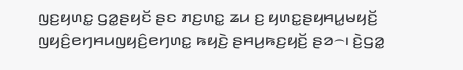ꤜꤢ꤬ꤟꤛꤢ꤭ ꤞꤤ꤭ꤔꤟꤢꤩ ꤔꤢ ꤊꤢ꤬ꤛꤢ꤭ ꤘꤣ ꤢ꤬ ꤟꤛꤢ꤭ꤔꤟꤌꤣ꤭ꤗꤟꤢꤩ꤬ ꤜꤟꤢꤨ꤬ꤕꤚꤌꤣꤜꤟꤢꤨ꤬ꤕꤚꤛꤢ꤭ ꤒꤟꤢꤧ꤬ ꤔꤌꤣ꤬ꤒꤢ꤬ꤟꤢꤩ꤬ ꤔꤤ꤮꤯ ꤢꤧ꤬ꤞꤤ꤭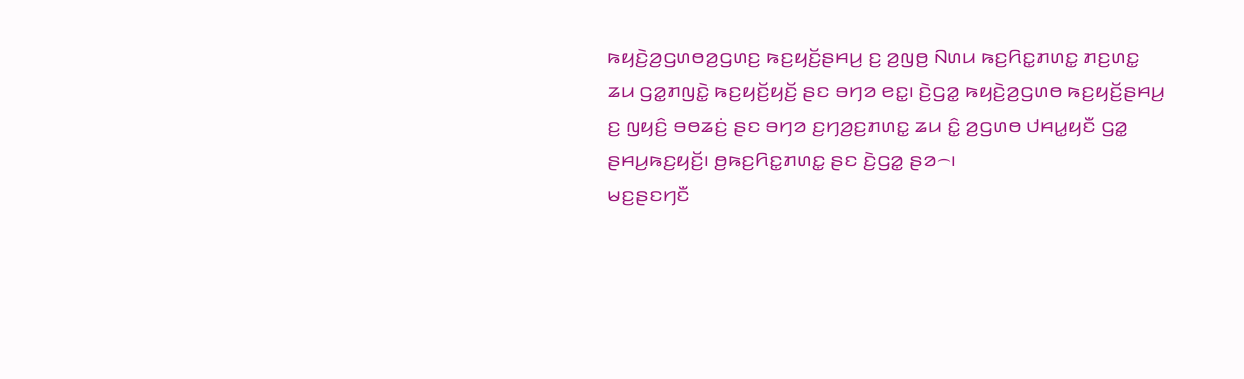ꤒꤟꤢꤧ꤬ꤤ꤬ꤞꤛꤥꤤ꤬ꤞꤛꤢ꤬ ꤒꤢ꤬ꤟꤢꤩ꤬ꤔꤌꤣ꤬ ꤢ꤬ ꤤ꤬ꤜꤥ꤬ ꤡꤛꤣ ꤒꤢ꤬ꤖꤢ꤭ꤊꤛꤢ꤭ ꤊꤢ꤬ꤛꤢ꤭ ꤘꤣ ꤞꤤ꤭ꤊꤜꤢꤧ꤭ ꤒꤢ꤬ꤟꤢꤩ꤬ꤟꤢꤩ꤬ ꤔꤢ ꤋꤚꤤ ꤕꤢ꤭꤯ ꤢꤧ꤬ꤞꤤ꤭ ꤒꤟꤢꤧ꤬ꤤ꤬ꤞꤛꤥ ꤒꤢ꤬ꤟꤢꤩ꤬ꤔꤌꤣ꤬ ꤢ꤬ ꤜꤟꤢꤨ꤬ ꤋꤥꤘꤢꤦ꤬ ꤔꤢ ꤋꤚꤤ ꤢ꤬ꤚꤤ꤬ꤢ꤬ꤊꤛꤢ꤭ ꤘꤣ ꤢꤨ꤭ ꤤ꤬ꤞꤛꤥ ꤓꤌꤣ꤭ꤟꤢꤪ ꤞꤤ꤭ ꤔꤌꤣ꤬ꤒꤢ꤬ꤟꤢꤩ꤬꤯ ꤥ꤬ꤒꤢ꤬ꤖꤢ꤭ꤊꤛꤢ꤭ ꤔꤢ ꤢꤧ꤬ꤞꤤ꤭ ꤔꤤ꤮꤯
ꤗꤢ꤬ꤔꤢꤚꤢꤪ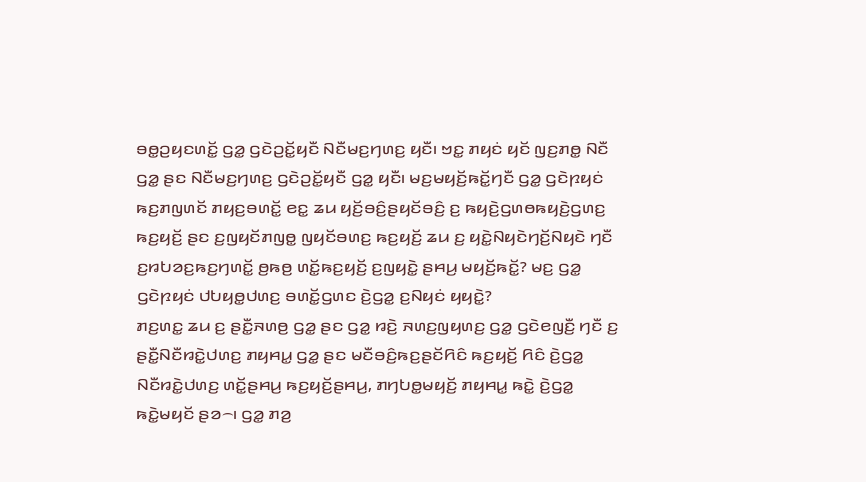ꤋꤥ꤭ꤑꤟꤢꤛꤢꤩ꤭ ꤞꤤ꤭ ꤞꤢꤧꤑꤢꤩ꤭ꤟꤢꤪ ꤡꤢꤪꤗꤢ꤬ꤚꤛꤢ꤬ ꤟꤢꤪ꤯ ꤠꤢ꤭ ꤊꤟꤢꤦ ꤟꤢꤩ ꤜꤢ꤬ꤊꤥ꤭ ꤡꤢꤪ ꤞꤤ꤭ ꤔꤢ ꤡꤢꤪꤗꤢ꤬ꤚꤛꤢ꤬ ꤞꤢꤧꤑꤢꤩ꤭ꤟꤢꤪ ꤞꤤ꤭ ꤟꤢꤪ꤯ ꤗꤢ꤬ꤗꤟꤢꤩ꤬ꤒꤢꤩ꤭ꤚꤢꤪ ꤞꤤ꤭ ꤞꤢꤧꤐꤟꤢꤦ ꤒꤢ꤬ꤊꤜꤛꤢꤩ ꤊꤟꤢ꤬ꤋꤛꤢꤩ꤭ ꤕꤢ꤭ ꤘꤣ ꤟꤢꤩ꤬ꤋꤢꤨ꤬ꤔꤟꤢꤩꤋꤢꤨ꤬ ꤢ꤬ ꤒꤟꤢꤧ꤬ꤞꤛꤥꤒꤟꤢꤧ꤬ꤞꤛꤢ꤬ ꤒꤢ꤬ꤟꤢꤩ꤬ ꤔꤢ ꤢ꤬ꤜꤟꤢꤩꤊꤜꤥ꤭ ꤜꤟꤢꤩꤋꤛꤢ꤬ ꤒꤢ꤬ꤟꤢꤩ꤬ ꤘꤣ ꤢ꤬ ꤟꤢꤧ꤭ꤡꤟꤢꤧꤚꤢꤩ꤬ꤡꤟꤢꤧ ꤚꤢꤪ ꤢ꤬ꤙꤝꤤꤢ꤬ꤒꤢ꤬ꤚꤛꤢꤩ꤭ ꤥ꤬ꤒꤥ꤬ ꤛꤢꤩ꤭ꤒꤢ꤬ꤟꤢꤩ꤬ ꤢ꤬ꤜꤟꤢꤧ꤭ ꤔꤌꤣ꤬ ꤗꤟꤢꤩ꤬ꤒꤢꤩ꤭? ꤗꤢ꤬ ꤞꤤ꤭ ꤞꤢꤧꤐꤟꤢꤦ ꤓꤝꤟꤥ꤭ꤓꤛꤢ꤬ ꤋꤛꤢꤩ꤭ꤞꤛꤢ ꤢꤧ꤬ꤞꤤ꤭ ꤢ꤬ꤡꤟꤢꤦ ꤟꤟꤢꤧ꤭?
ꤊꤢ꤬ꤛꤢ꤭ ꤘꤣ ꤢ꤬ ꤔꤢꤪ꤭ꤏꤛꤥ꤬ ꤞꤤ꤭ ꤔꤢ ꤞꤤ꤭ ꤙꤢꤧ꤬ ꤏꤛꤢ꤬ꤜꤟꤛꤢ꤬ ꤞꤤ꤭ ꤞꤢꤧꤕꤜꤢꤪ꤬ ꤚꤢꤪ ꤢ꤬ ꤔꤢꤪ꤭ꤡꤢꤪꤙꤢꤧ꤭ꤓꤛꤢ꤬ ꤊꤟꤌꤣ꤭ ꤞꤤ꤭ ꤔꤢ ꤗꤢꤪꤋꤢꤨ꤬ꤒꤢ꤬ꤔꤢꤩꤖꤢꤨ ꤒꤢ꤬ꤟꤢꤩ꤬ ꤖꤢꤨ ꤢꤧ꤬ꤞꤤ꤭ ꤡꤢꤪꤙꤢꤧ꤭ꤓꤛꤢ꤬ ꤛꤢꤩ꤭ꤔꤌꤣ꤬ ꤒꤢ꤬ꤟꤢꤩ꤬ꤔꤌꤣ꤬, ꤊꤚꤝꤥ꤭ꤗꤟꤢꤩ꤬ ꤊꤟꤌꤣ꤭ ꤒꤢꤧ꤭ ꤢꤧ꤬ꤞꤤ꤭ ꤒꤢꤧ꤭ꤗꤟꤢꤩ ꤔꤤ꤮꤯ ꤞꤤ꤭ ꤊꤤ꤬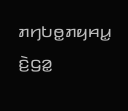ꤊꤚꤝꤥ꤭ꤊꤟꤌꤣ꤭ ꤢꤧ꤬ꤞꤤ꤭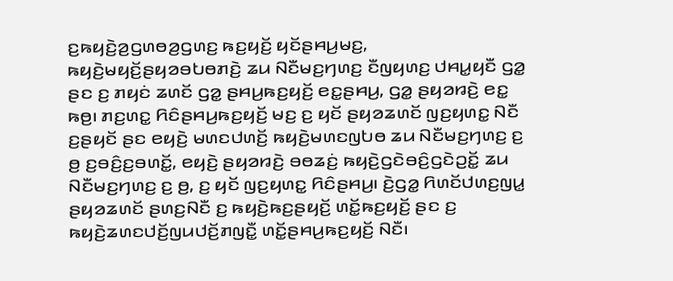ꤢ꤬ꤒꤟꤢꤧ꤬ꤤ꤬ꤞꤛꤥꤤ꤬ꤞꤛꤢ꤬ ꤒꤢ꤬ꤟꤢꤩ꤬ ꤟꤢꤩꤔꤌꤣ꤬ꤗꤢ꤬, ꤒꤟꤢꤧ꤬ꤗꤟꤢꤩ꤬ꤔꤟꤤꤋꤝꤥꤊꤢꤧ꤬ ꤘꤣ ꤡꤢꤪꤗꤢ꤬ꤚꤛꤢ꤬ ꤢꤪꤜꤟꤛꤢ꤬ ꤓꤌꤣ꤭ꤟꤢꤪ ꤞꤤ꤭ ꤔꤢ ꤢ꤬ ꤊꤟꤢꤦ ꤘꤛꤢꤩ ꤞꤤ꤭ ꤔꤌꤣ꤬ꤒꤢ꤬ꤟꤢꤩ꤬ ꤕꤢ꤭ꤔꤌꤣ꤬, ꤞꤤ꤭ ꤔꤟꤤꤙꤢꤧ꤬ ꤕꤢ꤭ ꤒꤥ꤬꤯ ꤊꤢ꤬ꤛꤢ꤭ ꤖꤢꤨꤔꤌꤣ꤬ꤒꤢ꤬ꤟꤢꤩ꤬ ꤗꤢ꤬ ꤢ꤬ ꤟꤢꤩ ꤔꤟꤤꤘꤛꤢꤩ ꤜꤢ꤬ꤟꤛꤢ꤭ ꤡꤢꤪ ꤢ꤬ꤔꤟꤢꤩ ꤔꤢ ꤕꤟꤢꤧ꤬ ꤗꤛꤢꤓꤛꤢꤩ꤬ ꤒꤟꤢꤧ꤬ꤗꤛꤢꤜꤝꤥ ꤘꤣ ꤡꤢꤪꤗꤢ꤬ꤚꤛꤢ꤬ ꤢ꤬ ꤥ꤬ ꤢ꤬ꤋꤢꤨ꤬ꤢ꤬ꤋꤛꤢꤩ꤭, ꤕꤟꤢꤧ꤬ ꤔꤟꤤꤙꤢꤧ꤬ ꤋꤥꤘꤢꤦ꤬ ꤒꤟꤢꤧ꤬ꤞꤢꤧꤋꤢꤨ꤬ꤞꤢꤧꤑꤢꤩ꤭ ꤘꤣ ꤡꤢꤪꤗꤢ꤬ꤚꤛꤢ꤬ ꤢ꤬ ꤥ꤬, ꤢ꤬ ꤟꤢꤩ ꤜꤢ꤬ꤟꤛꤢ꤭ ꤖꤢꤨꤔꤌꤣ꤬꤯ ꤢꤧ꤬ꤞꤤ꤭ ꤖꤛꤢꤩꤓꤛꤢ꤬ꤜꤣ꤭ ꤔꤟꤤꤘꤛꤢꤩ ꤔꤛꤢ꤬ꤡꤢꤪ ꤢ꤬ ꤒꤟꤢꤧ꤬ꤒꤢ꤬ꤔꤟꤢꤩ꤬ ꤛꤢꤩ꤭ꤒꤢ꤬ꤟꤢꤩ꤬ ꤔꤢ ꤢ꤬ ꤒꤟꤢꤧ꤬ꤘꤛꤢꤓꤢꤩ꤬ꤜꤣꤓꤢꤩ꤬ꤊꤜꤢꤪ꤭ ꤛꤢꤩ꤭ꤔꤌꤣ꤬ꤒꤢ꤬ꤟꤢꤩ꤬ ꤡꤢꤪ꤯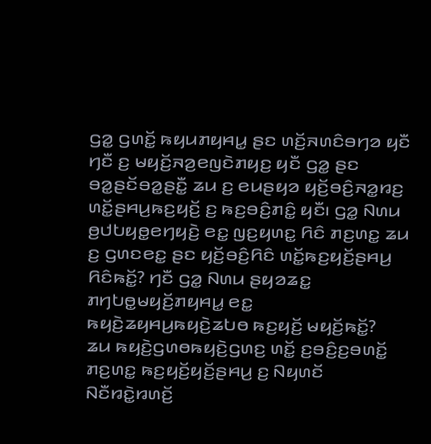ꤞꤤ꤭ ꤞꤛꤢꤩ꤭ ꤒꤟꤣꤊꤟꤌꤣ꤭ ꤔꤢ ꤛꤢꤩ꤬ꤏꤛꤢꤨꤋꤚꤤ ꤟꤢꤪ ꤚꤢꤪ ꤢ꤬ ꤗꤟꤢꤩ꤬ꤏꤤ꤬ꤕꤜꤢꤧꤊꤟꤢ꤬ ꤟꤢꤪ ꤞꤤ꤭ ꤔꤢ ꤋꤤ꤭ꤔꤢꤩꤋꤤ꤭ꤔꤢꤪ꤭ ꤘꤣ ꤢ꤬ ꤕꤣꤔꤟꤤ ꤟꤢꤩ꤬ꤋꤢꤨ꤬ꤏꤤ꤭ꤙꤢ꤬ ꤛꤢꤩ꤭ꤔꤌꤣ꤬ꤒꤢ꤬ꤟꤢꤩ꤬ ꤢ꤬ ꤒꤢ꤬ꤋꤢꤨ꤬ꤊꤢꤨ꤭ ꤟꤢꤪ꤯ ꤞꤤ꤭ ꤡꤛꤣ ꤥ꤬ꤓꤝꤟꤥ꤭ꤕꤚꤟꤢꤧ꤬ ꤕꤢ꤭ ꤜꤢ꤬ꤟꤛꤢ꤭ ꤖꤢꤨ ꤊꤢ꤬ꤛꤢ꤭ ꤘꤣ ꤢ꤬ ꤞꤛꤢꤕꤢ꤭ ꤔꤢ ꤟꤢꤩ꤬ꤋꤢꤨ꤬ꤖꤢꤨ ꤛꤢꤩ꤭ꤒꤢ꤬ꤟꤢꤩ꤬ꤔꤌꤣ꤬ ꤖꤢꤨꤒꤢꤩ꤭? ꤚꤢꤪ ꤞꤤ꤭ ꤡꤛꤣ ꤔꤟꤤꤘꤢ꤭ ꤊꤚꤝꤥ꤭ꤗꤟꤢꤩ꤬ꤊꤟꤌꤣ꤭ ꤕꤢ꤭ ꤒꤟꤢꤧ꤬ꤘꤟꤌꤣ꤬ꤒꤟꤢꤧ꤬ꤘꤝꤥ ꤒꤢ꤬ꤟꤢꤩ꤬ ꤗꤟꤢꤩ꤬ꤒꤢꤩ꤭?
ꤘꤣ ꤒꤟꤢꤧ꤬ꤞꤛꤥꤒꤟꤢꤧ꤬ꤞꤛꤢ꤬ ꤛꤢꤩ꤭ ꤢ꤬ꤋꤢꤨ꤬ꤢ꤬ꤋꤛꤢꤩ꤭ ꤊꤢ꤬ꤛꤢ꤭ ꤒꤢ꤬ꤟꤢꤩ꤬ꤟꤢꤩ꤬ꤔꤌꤣ꤬ ꤢ꤬ ꤡꤟꤛꤢꤩ ꤡꤢꤪꤙꤢꤧ꤭ꤙꤛꤢꤩ꤬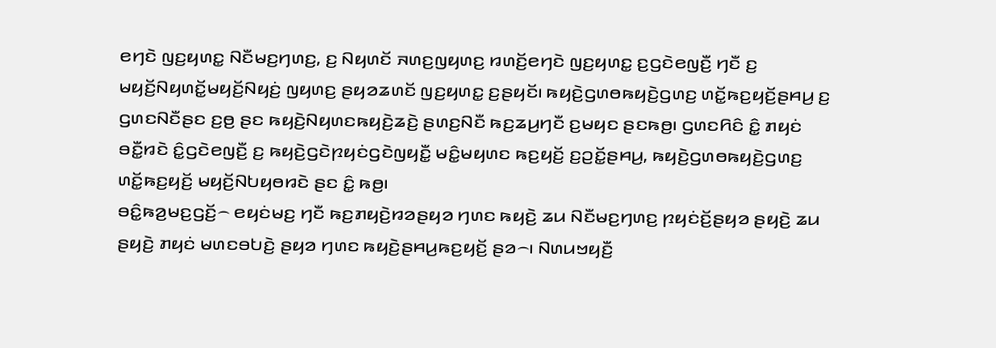ꤕꤚꤢꤧ ꤜꤢ꤬ꤟꤛꤢ꤭ ꤡꤢꤪꤗꤢ꤬ꤚꤛꤢ꤬, ꤢ꤬ ꤡꤟꤛꤢꤩ ꤏꤛꤢ꤬ꤜꤟꤛꤢ꤬ ꤙꤛꤢꤩ꤬ꤕꤚꤢꤧ ꤜꤢ꤬ꤟꤛꤢ꤭ ꤢ꤬ꤞꤢꤧꤕꤜꤢꤪ꤬ ꤚꤢꤪ ꤢ꤬ ꤗꤟꤢꤩ꤬ꤡꤟꤛꤢꤩ꤭ꤗꤟꤢꤩ꤬ꤡꤟꤢꤦ꤬ ꤜꤟꤛꤢ꤬ ꤔꤟꤤꤘꤛꤢꤩ ꤜꤢ꤬ꤟꤛꤢ꤭ ꤢ꤬ꤔꤟꤢꤩ꤯ ꤒꤟꤢꤧ꤬ꤞꤛꤥꤒꤟꤢꤧ꤬ꤞꤛꤢ꤬ ꤛꤢꤩ꤭ꤒꤢ꤬ꤟꤢꤩ꤬ꤔꤌꤣ꤬ ꤢ꤬ ꤞꤛꤢꤡꤢꤪꤔꤢ ꤢ꤬ꤥ꤬ ꤔꤢ ꤒꤟꤢꤧ꤬ꤡꤟꤛꤢꤒꤟꤢꤧ꤬ꤘꤢꤧ꤬ ꤔꤛꤢ꤬ꤡꤢꤪ ꤒꤢ꤬ꤘꤣ꤬ꤚꤢꤪ ꤢ꤬ꤗꤟꤢ ꤔꤢꤒꤥ꤬꤯ ꤞꤛꤢꤖꤢꤨ ꤢꤨ꤭ ꤊꤟꤢꤦ ꤋꤢꤪ꤭ꤙꤢꤧ ꤢꤨ꤭ꤞꤢꤧꤕꤜꤢꤪ꤬ ꤢ꤬ ꤒꤟꤢꤧ꤬ꤞꤢꤧꤐꤟꤢꤦꤞꤢꤧꤜꤟꤢꤪ꤭ ꤗꤢꤨ꤭ꤗꤟꤛꤢ ꤒꤢ꤬ꤟꤢꤩ꤬ ꤢ꤬ꤑꤢꤩ꤭ꤔꤌꤣ꤬, ꤒꤟꤢꤧ꤬ꤞꤛꤥꤒꤟꤢꤧ꤬ꤞꤛꤢ꤬ ꤛꤢꤩ꤭ꤒꤢ꤬ꤟꤢꤩ꤬ ꤗꤟꤢꤩ꤬ꤡꤝꤟꤥꤙꤢꤧ ꤔꤢ ꤢꤨ꤭ ꤒꤥ꤬꤯
ꤋꤢꤨ꤭ꤒꤤ꤬ꤗꤢ꤬ꤞꤢꤩ꤬꤮ ꤕꤟꤢꤦꤗꤢ꤬ ꤚꤢꤪ ꤒꤢ꤬ꤊꤟꤢꤧ꤬ꤙꤤꤔꤟꤤ ꤚꤛꤢ ꤒꤟꤢꤧ꤬ ꤘꤣ ꤡꤢꤪꤗꤢ꤬ꤚꤛꤢ꤬ ꤐꤟꤢꤦꤢꤩ꤬ꤔꤟꤤ ꤔꤟꤢꤧ꤬ ꤘꤣ ꤔꤟꤢꤧ꤬ ꤊꤟꤢꤦ ꤗꤛꤢꤋꤝꤢꤧ꤬ ꤔꤟꤤ ꤚꤛꤢ ꤒꤟꤢꤧ꤬ꤔꤌꤣ꤬ꤒꤢ꤬ꤟꤢꤩ꤬ ꤔꤤ꤮꤯ ꤡꤛꤣꤠꤟꤢꤪ꤬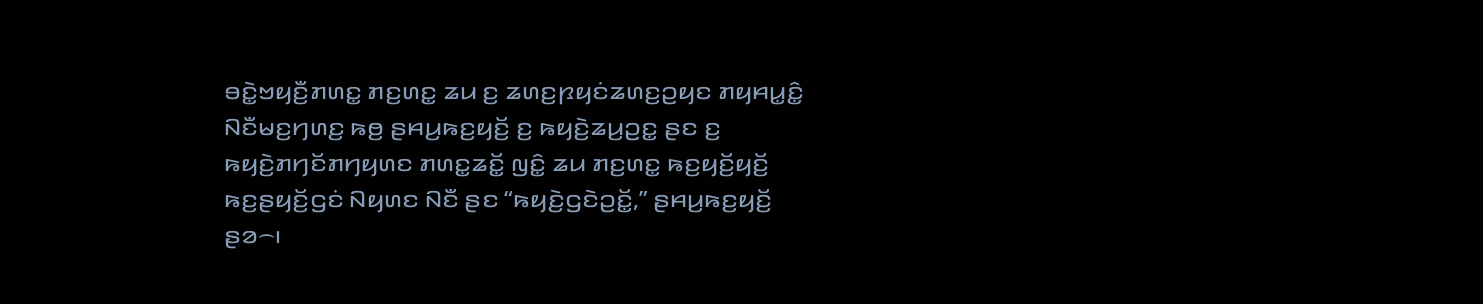ꤋꤢꤧ꤭ꤠꤟꤢꤪ꤬ꤊꤛꤢ꤭ ꤊꤢ꤬ꤛꤢ꤭ ꤘꤣ ꤢ꤬ ꤘꤛꤢ꤬ꤐꤟꤢꤦꤘꤛꤢ꤬ꤑꤟꤢ ꤊꤟꤌꤣ꤭ꤢꤨ꤭ ꤡꤢꤪꤗꤢ꤬ꤚꤛꤢ꤬ ꤒꤥ꤬ ꤔꤌꤣ꤬ꤒꤢ꤬ꤟꤢꤩ꤬ ꤢ꤬ ꤒꤟꤢꤧ꤬ꤘꤣ꤬ꤑꤢ꤭ ꤔꤢ ꤢ꤬ ꤒꤟꤢꤧ꤬ꤊꤚꤢꤩꤊꤚꤟꤛꤢ ꤊꤛꤢ꤭ꤘꤢꤩ꤭ ꤜꤢꤨ꤭ ꤘꤣ ꤊꤢ꤬ꤛꤢ꤭ ꤒꤢ꤬ꤟꤢꤩ꤬ꤟꤢꤩ꤬ ꤒꤢ꤬ꤔꤟꤢꤩ꤬ꤞꤢꤦ ꤡꤟꤛꤢ ꤡꤢꤪ ꤔꤢ “ꤒꤟꤢꤧ꤬ꤞꤢꤧꤑꤢꤩ꤭,” ꤔꤌꤣ꤬ꤒꤢ꤬ꤟꤢꤩ꤬ ꤔꤤ꤮꤯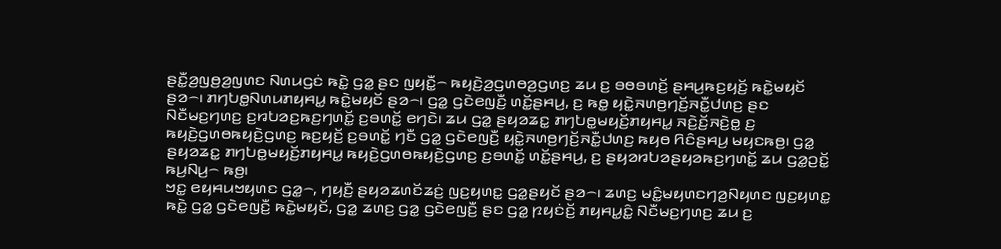ꤔꤢꤪ꤭ꤤ꤬ꤜꤥ꤬ꤤ꤬ꤜꤛꤢ ꤡꤛꤣꤞꤢꤦ ꤒꤢꤧ꤭ ꤞꤤ꤭ ꤔꤢ ꤜꤟꤢꤪ꤭꤮ ꤒꤟꤢꤧ꤬ꤤ꤬ꤞꤛꤥꤤ꤬ꤞꤛꤢ꤬ ꤘꤣ ꤢ꤬ ꤋꤥꤋꤛꤢꤩ꤬ ꤔꤌꤣ꤬ꤒꤢ꤬ꤟꤢꤩ꤬ ꤒꤢꤧ꤭ꤗꤟꤢꤩ ꤔꤤ꤮꤯ ꤊꤚꤝꤥ꤭ꤡꤛꤣꤊꤟꤌꤣ꤭ ꤒꤢꤧ꤭ꤗꤟꤢꤩ ꤔꤤ꤮꤯ ꤞꤤ꤭ ꤞꤢꤧꤕꤜꤢꤪ꤬ ꤛꤢꤩ꤭ꤔꤌꤣ꤬, ꤢ꤬ ꤒꤥ꤭ ꤟꤢꤧ꤭ꤏꤛꤥ꤬ꤚꤢꤩ꤬ꤏꤢꤪ꤭ꤓꤛꤢ꤬ ꤔꤢ ꤡꤢꤪꤗꤢ꤬ꤚꤛꤢ꤬ ꤢ꤬ꤙꤝꤤꤢ꤬ꤒꤢ꤬ꤚꤛꤢꤩ꤭ ꤢ꤬ꤋꤛꤢꤩ꤭ ꤕꤚꤢꤧ꤯ ꤘꤣ ꤞꤤ꤭ ꤔꤟꤤꤘꤢ꤭ ꤊꤚꤝꤥ꤭ꤗꤟꤢꤩ꤬ꤊꤟꤌꤣ꤭ ꤏꤢꤧ꤬ꤢꤩ꤬ꤏꤢꤧ꤬ꤥ꤭ ꤢ꤬ ꤒꤟꤢꤧ꤬ꤞꤛꤥꤒꤟꤢꤧ꤬ꤞꤛꤢ꤬ ꤒꤢ꤬ꤟꤢꤩ꤬ ꤢ꤬ꤋꤛꤢꤩ꤭ ꤚꤢꤪ ꤞꤤ꤭ ꤞꤢꤧꤕꤜꤢꤪ꤬ ꤟꤢꤧ꤭ꤏꤛꤥ꤬ꤚꤢꤩ꤬ꤏꤢꤪ꤭ꤓꤛꤢ꤬ ꤒꤟꤥ ꤖꤢꤨꤔꤌꤣ꤬ ꤗꤟꤢꤒꤥ꤬꤯ ꤞꤤ꤭ ꤔꤟꤤꤘꤢ꤭ ꤊꤚꤝꤥ꤭ꤗꤟꤢꤩ꤬ꤊꤟꤌꤣ꤭ ꤒꤟꤢꤧ꤬ꤞꤛꤥꤒꤟꤢꤧ꤬ꤞꤛꤢ꤬ ꤢ꤬ꤋꤛꤢꤩ꤭ ꤛꤢꤩ꤭ꤔꤌꤣ꤬, ꤢ꤬ ꤔꤟꤤꤙꤝꤤꤔꤟꤤꤒꤢ꤬ꤚꤛꤢꤩ꤭ ꤘꤣ ꤞꤤ꤭ꤑꤢꤩ꤭ ꤒꤣ꤬ꤡꤣ꤬꤮ ꤒꤥ꤬꤯
ꤠꤢ꤭ ꤕꤟꤌꤣꤠꤟꤛꤢ ꤞꤤ꤭꤮, ꤚꤟꤢꤪ꤬ ꤔꤟꤤꤘꤛꤢꤩꤘꤢꤦ꤬ ꤜꤢ꤬ꤟꤛꤢ꤭ ꤞꤤ꤭ꤔꤟꤢꤩ ꤔꤤ꤮꤯ ꤘꤛꤢ꤬ ꤗꤢꤨ꤭ꤗꤟꤛꤢꤚꤤ꤬ꤡꤟꤛꤢ ꤜꤢ꤬ꤟꤛꤢ꤭ ꤒꤢꤧ꤭ ꤞꤤ꤭ ꤞꤢꤧꤕꤜꤢꤪ꤬ ꤒꤢꤧ꤭ꤗꤟꤢꤩ, ꤞꤤ꤭ ꤘꤛꤢ꤬ ꤞꤤ꤭ ꤞꤢꤧꤕꤜꤢꤪ꤬ ꤔꤢ ꤞꤤ꤭ ꤐꤟꤢꤦꤢꤩ꤬ ꤊꤟꤌꤣ꤭ꤢꤨ꤭ ꤡꤢꤪꤗꤢ꤬ꤚꤛꤢ꤬ ꤘꤣ ꤢ꤬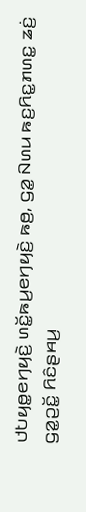ꤓꤝꤟꤥ꤭ꤕꤚꤟꤢꤧ꤬ ꤛꤢꤩ꤭ꤒꤣ꤬ꤕꤚꤟꤢꤧ꤬ ꤒꤥ꤬, ꤞꤤ꤭ ꤡꤛꤣ ꤒꤢ꤬ꤖꤢ꤭ꤊꤛꤢ꤭ ꤘꤢꤦ꤬ ꤞꤤ꤭ꤑꤢꤩ꤭ ꤖꤢꤨꤔꤌꤣ꤬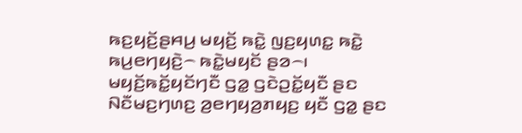ꤒꤢ꤬ꤟꤢꤩ꤬ꤔꤌꤣ꤬ ꤗꤟꤢꤩ꤬ ꤒꤢꤧ꤭ ꤜꤢ꤬ꤟꤛꤢ꤭ ꤒꤢꤧ꤭ ꤒꤣ꤬ꤕꤚꤟꤢꤧ꤬꤮ ꤒꤢꤧ꤭ꤗꤟꤢꤩ ꤔꤤ꤮꤯
ꤗꤟꤢꤩ꤬ꤒꤢꤩ꤭ꤟꤢꤩꤚꤢꤪ ꤞꤤ꤭ ꤞꤢꤧꤑꤢꤩ꤭ꤟꤢꤪ ꤔꤢ ꤡꤢꤪꤗꤢ꤬ꤚꤛꤢ꤬ ꤤ꤬ꤕꤚꤟꤤ꤬ꤊꤟꤢ꤬ ꤟꤢꤪ ꤞꤤ꤭ ꤔꤢ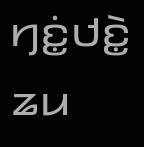ꤚꤢꤦ꤭ꤓꤢꤧ꤭ ꤘꤣ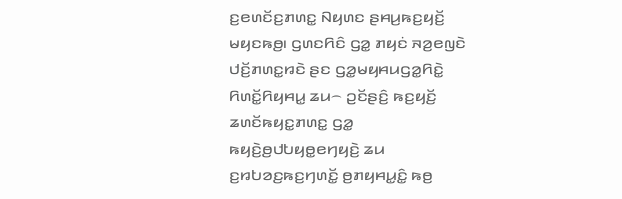ꤢ꤬ꤕꤛꤢꤩꤢ꤬ꤊꤛꤢ꤭ ꤡꤟꤛꤢ ꤔꤌꤣ꤬ꤒꤢ꤬ꤟꤢꤩ꤬ ꤗꤟꤢꤒꤥ꤬꤯ ꤞꤛꤢꤖꤢꤨ ꤞꤤ꤭ ꤊꤟꤢꤦ ꤏꤤ꤬ꤕꤜꤢꤧ ꤓꤢꤩ꤬ꤊꤛꤢ꤭ꤙꤢꤧ ꤔꤢ ꤞꤤ꤭ꤗꤟꤌꤣꤞꤤ꤭ꤖꤢꤧ꤭ ꤖꤛꤢꤩ꤭ꤖꤟꤌꤣ꤭ ꤘꤣ꤮ ꤑꤢꤩꤔꤢꤨ꤬ ꤒꤢ꤬ꤟꤢꤩ꤬ ꤘꤛꤢꤩꤒꤟꤢ꤭ꤊꤛꤢ꤭ ꤞꤤ꤭ ꤒꤟꤢꤧ꤬ꤥ꤬ꤓꤝꤟꤥ꤭ꤕꤚꤟꤢꤧ꤬ ꤘꤣ ꤢ꤬ꤙꤝꤤꤢ꤬ꤒꤢ꤬ꤚꤛꤢꤩ꤭ ꤥ꤬ꤊꤟꤌꤣ꤭ꤢꤨ꤭ ꤒꤥ꤬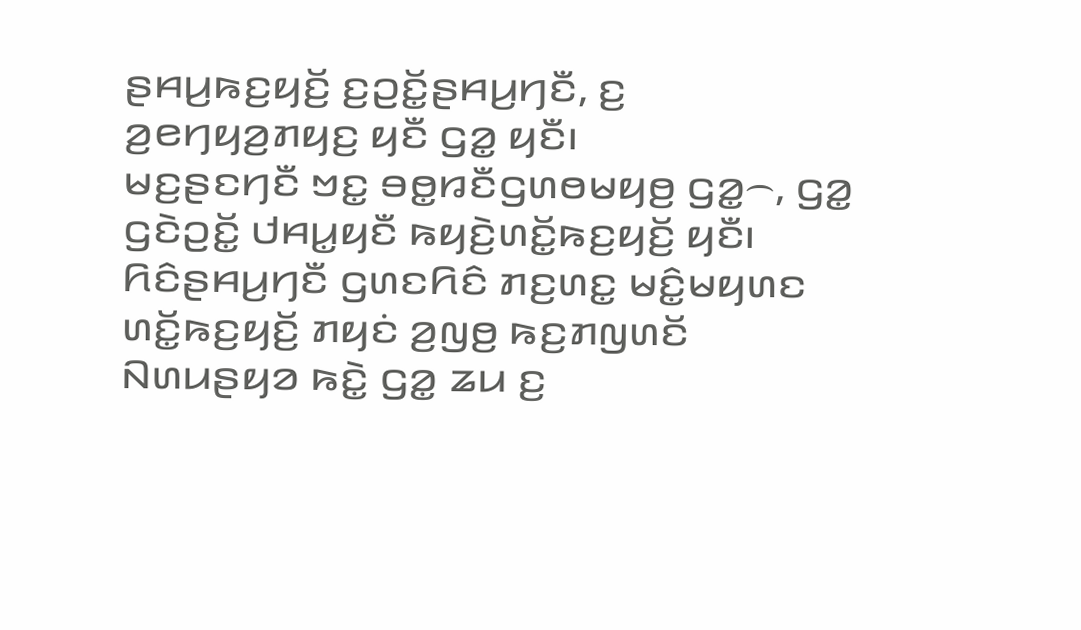ꤔꤌꤣ꤬ꤒꤢ꤬ꤟꤢꤩ꤬ ꤢ꤬ꤑꤢꤩ꤭ꤔꤌꤣ꤬ꤚꤢꤪ, ꤢ꤬ ꤤ꤬ꤕꤚꤟꤤ꤬ꤊꤟꤢ꤬ ꤟꤢꤪ ꤞꤤ꤭ ꤟꤢꤪ꤯
ꤗꤢ꤬ꤔꤢꤚꤢꤪ ꤠꤢ꤭ ꤋꤥ꤭ꤙꤢꤪꤞꤛꤥꤗꤟꤥ꤬ ꤞꤤ꤭꤮, ꤞꤤ꤭ ꤞꤢꤧꤑꤢꤩ꤭ ꤓꤌꤣ꤭ꤟꤢꤪ ꤒꤟꤢꤧ꤬ꤛꤢꤩ꤭ꤒꤢ꤬ꤟꤢꤩ꤬ ꤟꤢꤪ꤯ ꤖꤢꤨꤔꤌꤣ꤬ꤚꤢꤪ ꤞꤛꤢꤖꤢꤨ ꤊꤢ꤬ꤛꤢ꤭ ꤗꤢꤨ꤭ꤗꤟꤛꤢ ꤛꤢꤩ꤭ꤒꤢ꤬ꤟꤢꤩ꤬ ꤊꤟꤢꤦ ꤤ꤬ꤜꤥ꤬ ꤒꤢ꤬ꤊꤜꤛꤢꤩ ꤡꤛꤣꤔꤟꤤ ꤒꤢꤧ꤭ ꤞꤤ꤭ ꤘꤣ ꤢ꤬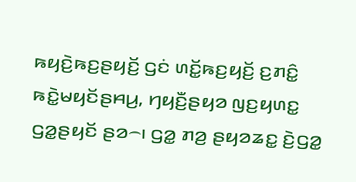ꤒꤟꤢꤧ꤬ꤒꤢ꤬ꤔꤟꤢꤩ꤬ ꤞꤢꤦ ꤛꤢꤩ꤭ꤒꤢ꤬ꤟꤢꤩ꤬ ꤢ꤬ꤊꤢꤨ꤭ ꤒꤢꤧ꤭ꤗꤟꤢꤩꤔꤌꤣ꤬, ꤚꤟꤢꤪ꤬ꤔꤟꤤ ꤜꤢ꤬ꤟꤛꤢ꤭ ꤞꤤ꤭ꤔꤟꤢꤩ ꤔꤤ꤮꤯ ꤞꤤ꤭ ꤊꤤ꤬ ꤔꤟꤤꤘꤢ꤭ ꤢꤧ꤬ꤞꤤ꤭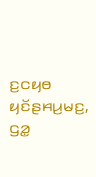ꤢ꤬ꤍꤟꤥ ꤟꤢꤩꤔꤌꤣ꤬ꤗꤢ꤬, ꤞꤤ꤭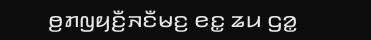ꤥ꤬ꤊꤜꤟꤢꤪ꤬ꤏꤢꤪꤗꤢ꤬ ꤕꤢ꤭ ꤘꤣ ꤞꤤ꤭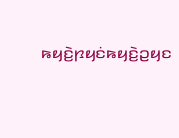ꤒꤟꤢꤧ꤬ꤐꤟꤢꤦꤒꤟꤢꤧ꤬ꤑꤟꤢ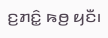ꤢ꤬ꤊꤢꤨ꤭ ꤒꤥ꤬ ꤟꤢꤪ꤯